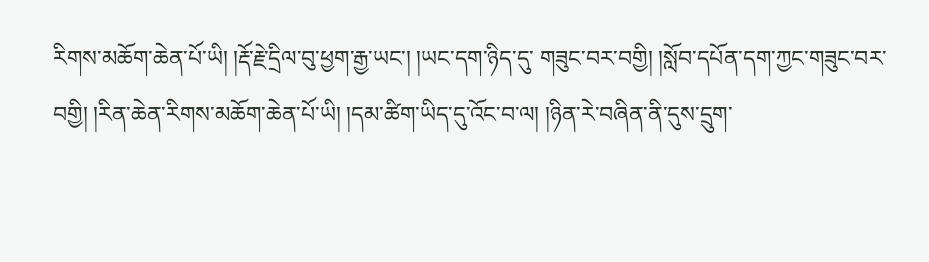རིགས་མཆོག་ཆེན་པོ་ཡི། །རྡོ་རྗེ་དྲིལ་བུ་ཕྱག་རྒྱ་ཡང་། །ཡང་དག་ཉིད་དུ་ གཟུང་བར་བགྱི། །སློབ་དཔོན་དག་ཀྱང་གཟུང་བར་བགྱི། །རིན་ཆེན་རིགས་མཆོག་ཆེན་པོ་ཡི། །དམ་ཚིག་ཡིད་དུ་འོང་བ་ལ། །ཉིན་རེ་བཞིན་ནི་དུས་དྲུག་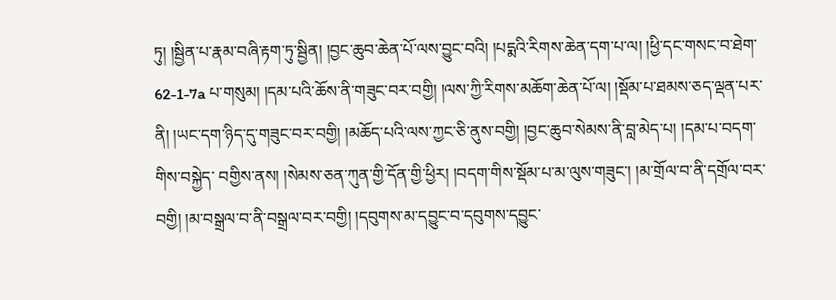ཏུ། །སྦྱིན་པ་རྣམ་བཞི་རྟག་ཏུ་སྦྱིན། །བྱང་ཆུབ་ཆེན་པོ་ལས་བྱུང་བའི། །པདྨའི་རིགས་ཆེན་དག་པ་ལ། །ཕྱི་དང་གསང་བ་ཐེག་ 62-1-7a པ་གསུམ། །དམ་པའི་ཆོས་ནི་གཟུང་བར་བགྱི། །ལས་ཀྱི་རིགས་མཆོག་ཆེན་པོ་ལ། །སྡོམ་པ་ཐམས་ཅད་ལྡན་པར་ནི། །ཡང་དག་ཉིད་དུ་གཟུང་བར་བགྱི། །མཆོད་པའི་ལས་ཀྱང་ཅི་ནུས་བགྱི། །བྱང་ཆུབ་སེམས་ནི་བླ་མེད་པ། །དམ་པ་བདག་གིས་བསྐྱེད་ བགྱིས་ནས། །སེམས་ཅན་ཀུན་གྱི་དོན་གྱི་ཕྱིར། །བདག་གིས་སྡོམ་པ་མ་ལུས་གཟུང་། །མ་གྲོལ་བ་ནི་དགྲོལ་བར་བགྱི། །མ་བསྒྲལ་བ་ནི་བསྒྲལ་བར་བགྱི། །དབུགས་མ་དབྱུང་བ་དབུགས་དབྱུང་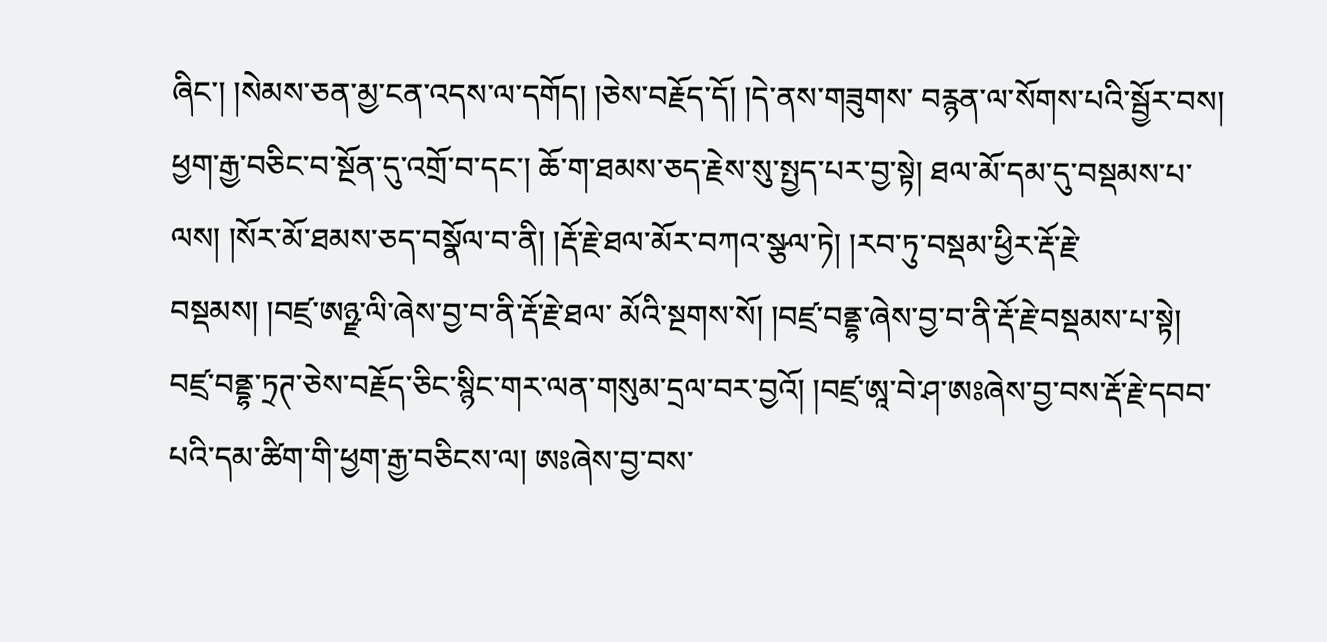ཞིང་། །སེམས་ཅན་མྱ་ངན་འདས་ལ་དགོད། །ཅེས་བརྗོད་དོ། །དེ་ནས་གཟུགས་ བརྙན་ལ་སོགས་པའི་སྦྱོར་བས། ཕྱག་རྒྱ་བཅིང་བ་སྔོན་དུ་འགྲོ་བ་དང་། ཆོ་ག་ཐམས་ཅད་རྗེས་སུ་སྤྱད་པར་བྱ་སྟེ། ཐལ་མོ་དམ་དུ་བསྡམས་པ་ལས། །སོར་མོ་ཐམས་ཅད་བསྣོལ་བ་ནི། །རྡོ་རྗེ་ཐལ་མོར་བཀའ་སྩལ་ཏེ། །རབ་ཏུ་བསྡམ་ཕྱིར་རྡོ་རྗེ་བསྡམས། །བཛྲ་ཨཉྫ་ལི་ཞེས་བྱ་བ་ནི་རྡོ་རྗེ་ཐལ་ མོའི་སྔགས་སོ། །བཛྲ་བནྡྷ་ཞེས་བྱ་བ་ནི་རྡོ་རྗེ་བསྡམས་པ་སྟེ། བཛྲ་བནྡྷ་ཏྲཊ་ཅེས་བརྗོད་ཅིང་སྙིང་གར་ལན་གསུམ་དྲལ་བར་བྱའོ། །བཛྲ་ཨཱ་བེ་ཤ་ཨཿཞེས་བྱ་བས་རྡོ་རྗེ་དབབ་པའི་དམ་ཚིག་གི་ཕྱག་རྒྱ་བཅིངས་ལ། ཨཿཞེས་བྱ་བས་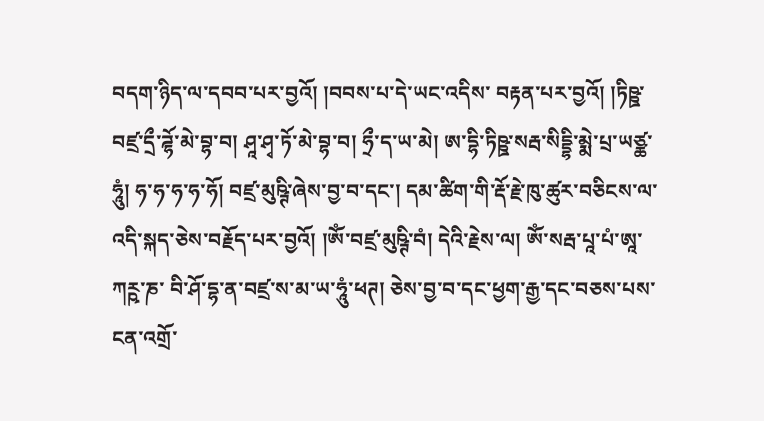བདག་ཉིད་ལ་དབབ་པར་བྱའོ། །བབས་པ་དེ་ཡང་འདིས་ བརྟན་པར་བྱའོ། །ཏིཥྛ་བཛྲ་དྲྀ་ཌྷོ་མེ་བྷ་བ། ཤཱ་ཤྭ་ཏོ་མེ་བྷ་བ། ཧྲྀ་ད་ཡ་མེ། ཨ་དྷི་ཏིཥྛ་སརྦ་སིདྡྷི་མྨེ་པྲ་ཡཙྪ་ཧཱུཾ། ཧ་ཧ་ཧ་ཧ་ཧོ། བཛྲ་མུཥྚི་ཞེས་བྱ་བ་དང་། དམ་ཚིག་གི་རྡོ་རྗེ་ཁུ་ཚུར་བཅིངས་ལ་འདི་སྐད་ཅེས་བརྗོད་པར་བྱའོ། །ཨོཾ་བཛྲ་མུཥྚི་བཾ། དེའི་རྗེས་ལ། ཨོཾ་སརྦ་པཱ་པཾ་ཨཱ་ཀཪྵ་ཎ་ བི་ཤོ་དྷ་ན་བཛྲ་ས་མ་ཡ་ཧཱུཾ་ཕཊ། ཅེས་བྱ་བ་དང་ཕྱག་རྒྱ་དང་བཅས་པས་ངན་འགྲོ་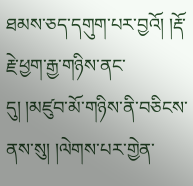ཐམས་ཅད་དགུག་པར་བྱའོ། །རྡོ་རྗེ་ཕྱག་རྒྱ་གཉིས་ནང་དུ། །མཛུབ་མོ་གཉིས་ནི་བཅིངས་ནས་སུ། །ལེགས་པར་གྱེན་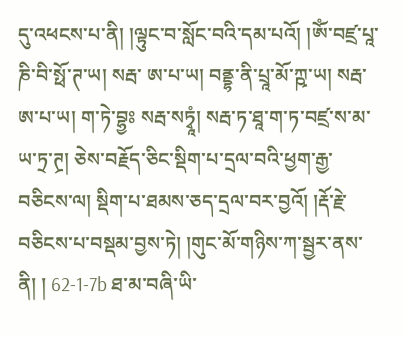དུ་འཕངས་པ་ནི། །ལྟུང་བ་སློང་བའི་དམ་པའོ། །ཨོཾ་བཛྲ་པཱ་ཎི་བི་སྥོ་ཊ་ཡ། སརྦ་ ཨ་པ་ཡ། བནྡྷ་ནི་པྲཱ་མོ་ཀྵ་ཡ། སརྦ་ཨ་པ་ཡ། ག་ཏེ་བྷྱཿ སརྦ་སཏྭཱཾ། སརྦ་ཏ་ཐཱ་ག་ཏ་བཛྲ་ས་མ་ཡ་ཏྲ་ཊྲ། ཅེས་བརྗོད་ཅིང་སྡིག་པ་དྲལ་བའི་ཕྱག་རྒྱ་བཅིངས་ལ། སྡིག་པ་ཐམས་ཅད་དྲལ་བར་བྱའོ། །རྡོ་རྗེ་བཅིངས་པ་བསྡམ་བྱས་ཏེ། །གུང་མོ་གཉིས་ཀ་སྦྱར་ནས་ནི། ། 62-1-7b ཐ་མ་བཞི་ཡི་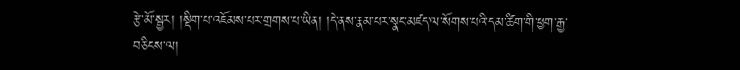རྩེ་མོ་སྦྱར། །སྡིག་པ་འཇོམས་པར་གྲགས་པ་ཡིན། །དེ་ནས་རྣམ་པར་སྣང་མཛད་ལ་སོགས་པའི་དམ་ཚིག་གི་ཕྱག་རྒྱ་བཅིངས་ལ།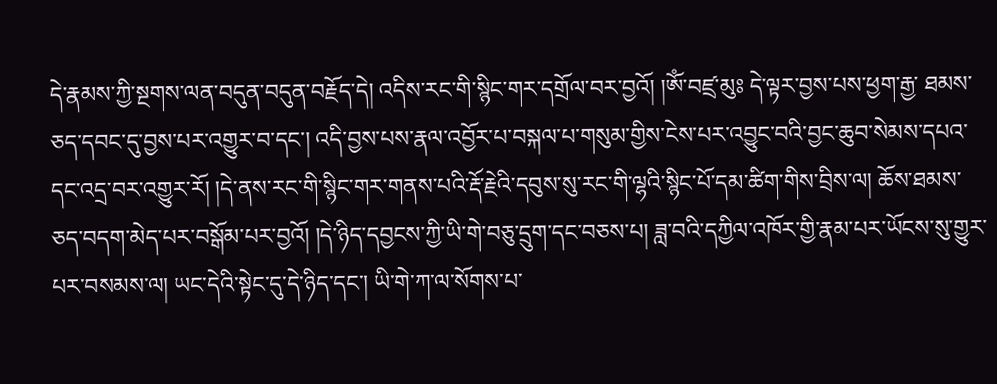དེ་རྣམས་ཀྱི་སྔགས་ལན་བདུན་བདུན་བརྗོད་དེ། འདིས་རང་གི་སྙིང་གར་དགྲོལ་བར་བྱའོ། །ཨོཾ་བཛྲ་མུཿ དེ་ལྟར་བྱས་པས་ཕྱག་རྒྱ་ ཐམས་ཅད་དབང་དུ་བྱས་པར་འགྱུར་བ་དང་། འདི་བྱས་པས་རྣལ་འབྱོར་པ་བསྐལ་པ་གསུམ་གྱིས་ངེས་པར་འབྱུང་བའི་བྱང་ཆུབ་སེམས་དཔའ་དང་འདྲ་བར་འགྱུར་རོ། །དེ་ནས་རང་གི་སྙིང་གར་གནས་པའི་རྡོ་རྗེའི་དབུས་སུ་རང་གི་ལྷའི་སྙིང་པོ་དམ་ཚིག་གིས་བྲིས་ལ། ཆོས་ཐམས་ ཅད་བདག་མེད་པར་བསྒོམ་པར་བྱའོ། །དེ་ཉིད་དབྱངས་ཀྱི་ཡི་གེ་བཅུ་དྲུག་དང་བཅས་པ། ཟླ་བའི་དཀྱིལ་འཁོར་གྱི་རྣམ་པར་ཡོངས་སུ་གྱུར་པར་བསམས་ལ། ཡང་དེའི་སྟེང་དུ་དེ་ཉིད་དང་། ཡི་གེ་ཀ་ལ་སོགས་པ་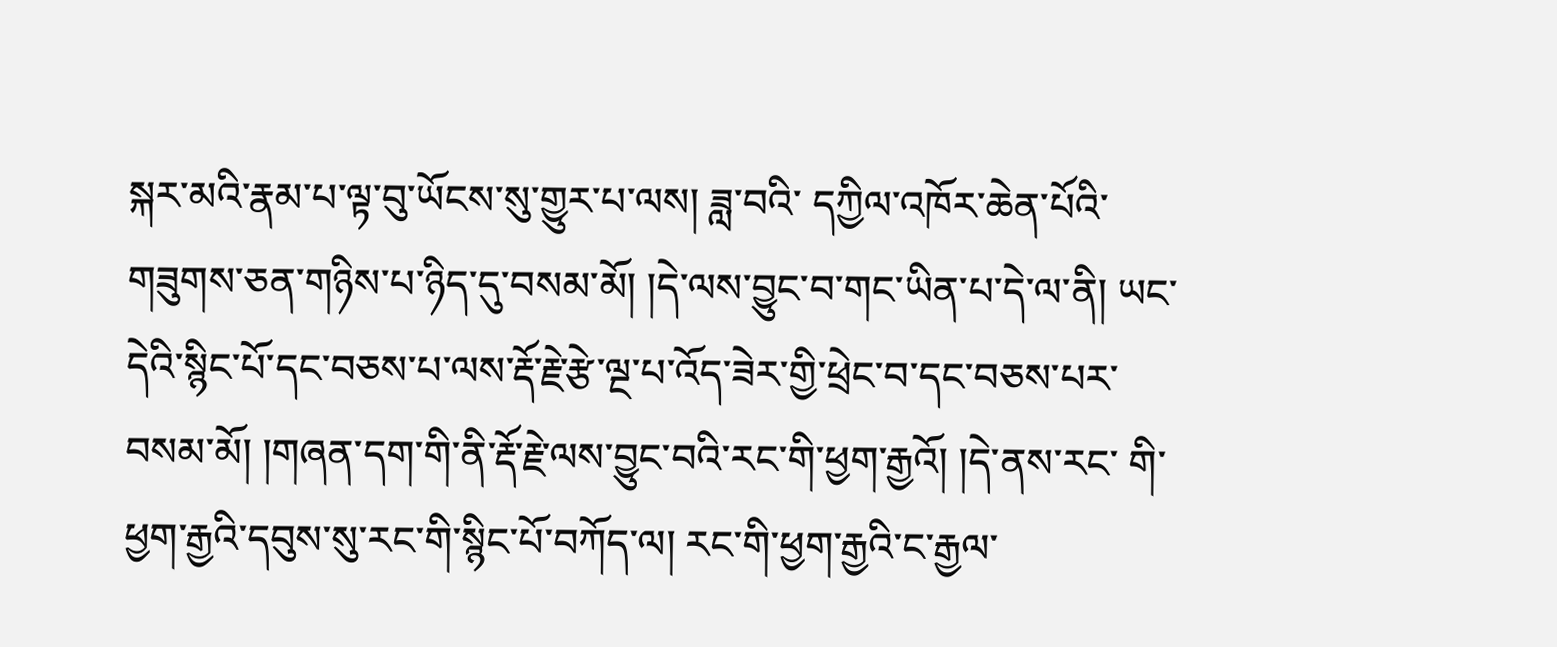སྐར་མའི་རྣམ་པ་ལྟ་བུ་ཡོངས་སུ་གྱུར་པ་ལས། ཟླ་བའི་ དཀྱིལ་འཁོར་ཆེན་པོའི་གཟུགས་ཅན་གཉིས་པ་ཉིད་དུ་བསམ་མོ། །དེ་ལས་བྱུང་བ་གང་ཡིན་པ་དེ་ལ་ནི། ཡང་དེའི་སྙིང་པོ་དང་བཅས་པ་ལས་རྡོ་རྗེ་རྩེ་ལྔ་པ་འོད་ཟེར་གྱི་ཕྲེང་བ་དང་བཅས་པར་བསམ་མོ། །གཞན་དག་གི་ནི་རྡོ་རྗེ་ལས་བྱུང་བའི་རང་གི་ཕྱག་རྒྱའོ། །དེ་ནས་རང་ གི་ཕྱག་རྒྱའི་དབུས་སུ་རང་གི་སྙིང་པོ་བཀོད་ལ། རང་གི་ཕྱག་རྒྱའི་ང་རྒྱལ་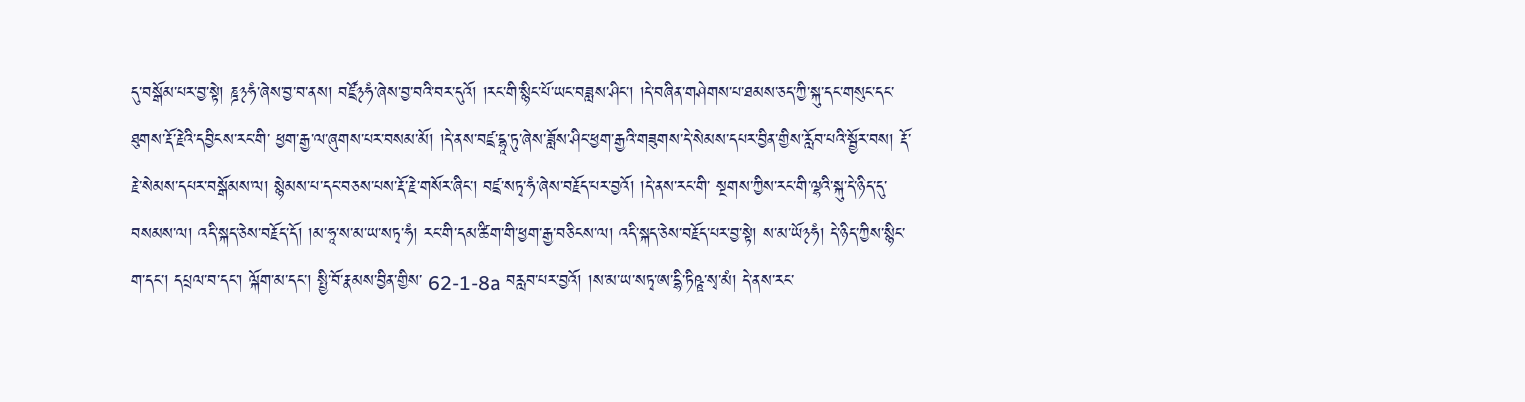དུ་བསྒོམ་པར་བྱ་སྟེ། ཎྜ྅ཧཾ་ཞེས་བྱ་བ་ནས། བཛྲོ྅ཧཾ་ཞེས་བྱ་བའི་བར་དུའོ། །རང་གི་སྙིང་པོ་ཡང་བཟླས་ཤིང་། །དེ་བཞིན་གཤེགས་པ་ཐམས་ཅད་ཀྱི་སྐུ་དང་གསུང་དང་ཐུགས་རྡོ་རྗེའི་དབྱིངས་རང་གི་ ཕྱག་རྒྱ་ལ་ཞུགས་པར་བསམ་མོ། །དེ་ནས་བཛྲ་དྷཱ་ཏུ་ཞེས་ཟློས་ཤིང་ཕྱག་རྒྱའི་གཟུགས་དེ་སེམས་དཔར་བྱིན་གྱིས་རློབ་པའི་སྦྱོར་བས། རྡོ་རྗེ་སེམས་དཔར་བསྒོམས་ལ། སྙེམས་པ་དང་བཅས་པས་རྡོ་རྗེ་གསོར་ཞིང་། བཛྲ་སཏྭ་ཧཾ་ཞེས་བརྗོད་པར་བྱའོ། །དེ་ནས་རང་གི་ སྔགས་ཀྱིས་རང་གི་ལྷའི་སྐུ་དེ་ཉིད་དུ་བསམས་ལ། འདི་སྐད་ཅེས་བརྗོད་དོ། །མ་ཧཱ་ས་མ་ཡ་སཏྭ་ཧཾ། རང་གི་དམ་ཚིག་གི་ཕྱག་རྒྱ་བཅིངས་ལ། འདི་སྐད་ཅེས་བརྗོད་པར་བྱ་སྟེ། ས་མ་ཡོ྅ཧཾ། དེ་ཉིད་ཀྱིས་སྙིང་ག་དང་། དཔྲལ་བ་དང་། ལྐོག་མ་དང་། སྤྱི་བོ་རྣམས་བྱིན་གྱིས་ 62-1-8a བརླབ་པར་བྱའོ། །ས་མ་ཡ་སཏྭ་ཨ་དྷི་ཏིཥྛ་སྭ་མཾ། དེ་ནས་རང་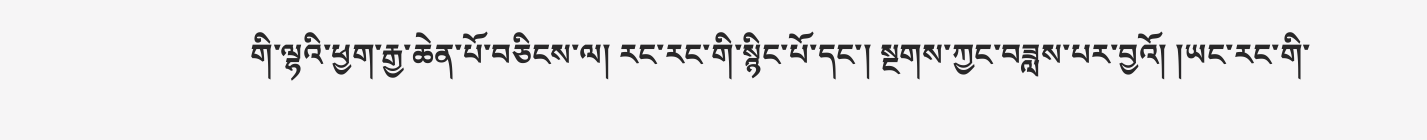གི་ལྷའི་ཕྱག་རྒྱ་ཆེན་པོ་བཅིངས་ལ། རང་རང་གི་སྙིང་པོ་དང་། སྔགས་ཀྱང་བཟླས་པར་བྱའོ། །ཡང་རང་གི་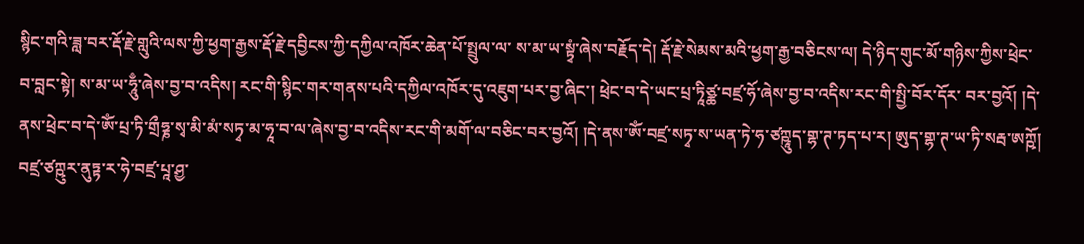སྙིང་གའི་ཟླ་བར་རྡོ་རྗེ་གླུའི་ལས་ཀྱི་ཕྱག་རྒྱས་རྡོ་རྗེ་དབྱིངས་ཀྱི་དཀྱིལ་འཁོར་ཆེན་པོ་སྤྲུལ་ལ་ ས་མ་ཡ་སྟྭཾ་ཞེས་བརྗོད་དེ། རྡོ་རྗེ་སེམས་མའི་ཕྱག་རྒྱ་བཅིངས་ལ། དེ་ཉིད་གུང་མོ་གཉིས་ཀྱིས་ཕྲེང་བ་བླང་སྟེ། ས་མ་ཡ་ཧཱུྃ་ཞེས་བྱ་བ་འདིས། རང་གི་སྙིང་གར་གནས་པའི་དཀྱིལ་འཁོར་དུ་འཇུག་པར་བྱ་ཞིང་། ཕྲེང་བ་དེ་ཡང་པྲ་ཏཱིཙྪ་བཛྲ་ཧོ་ཞེས་བྱ་བ་འདིས་རང་གི་སྤྱི་བོར་དོར་ བར་བྱའོ། །དེ་ནས་ཕྲེང་བ་དེ་ཨོཾ་པྲ་ཏི་གྲྀཧྞ་སྭ་མི་མཾ་སཏྭ་མ་ཧཱ་བ་ལ་ཞེས་བྱ་བ་འདིས་རང་གི་མགོ་ལ་བཅིང་བར་བྱའོ། །དེ་ནས་ཨོཾ་བཛྲ་སཏྭ་ས་ཡན་ཏེ་ཧ་ཙཀྵཱུད་གྷ་ཊ་ཏད་པ་ར། ཨུད་གྷ་ཊ་ཡ་ཏི་སརྦ་ཨཀྵོ། བཛྲ་ཙཀྵུར་ནུཏྟ་ར་ཧེ་བཛྲ་པཱ་ཤྱ་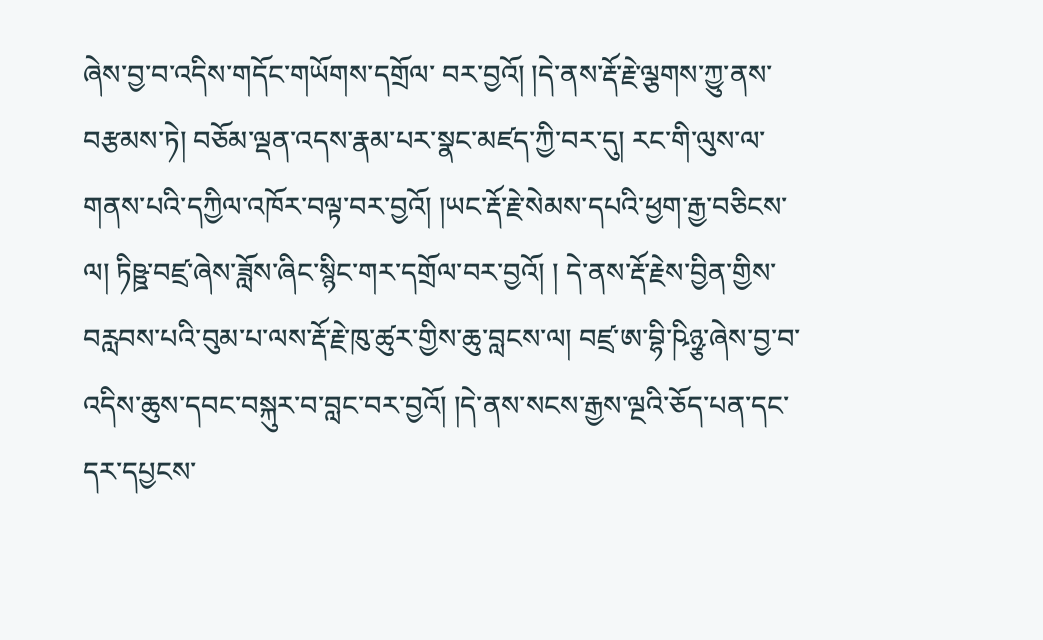ཞེས་བྱ་བ་འདིས་གདོང་གཡོགས་དགྲོལ་ བར་བྱའོ། །དེ་ནས་རྡོ་རྗེ་ལྕགས་ཀྱུ་ནས་བརྩམས་ཏེ། བཅོམ་ལྡན་འདས་རྣམ་པར་སྣང་མཛད་ཀྱི་བར་དུ། རང་གི་ལུས་ལ་གནས་པའི་དཀྱིལ་འཁོར་བལྟ་བར་བྱའོ། །ཡང་རྡོ་རྗེ་སེམས་དཔའི་ཕྱག་རྒྱ་བཅིངས་ལ། ཏིཥྛ་བཛྲ་ཞེས་ཟློས་ཞིང་སྙིང་གར་དགྲོལ་བར་བྱའོ། ། དེ་ནས་རྡོ་རྗེས་བྱིན་གྱིས་བརླབས་པའི་བུམ་པ་ལས་རྡོ་རྗེ་ཁུ་ཚུར་གྱིས་ཆུ་བླངས་ལ། བཛྲ་ཨ་བྷི་ཥིཉྩ་ཞེས་བྱ་བ་འདིས་ཆུས་དབང་བསྐུར་བ་བླང་བར་བྱའོ། །དེ་ནས་སངས་རྒྱས་ལྔའི་ཅོད་པན་དང་དར་དཔྱངས་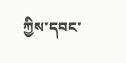ཀྱིས་དབང་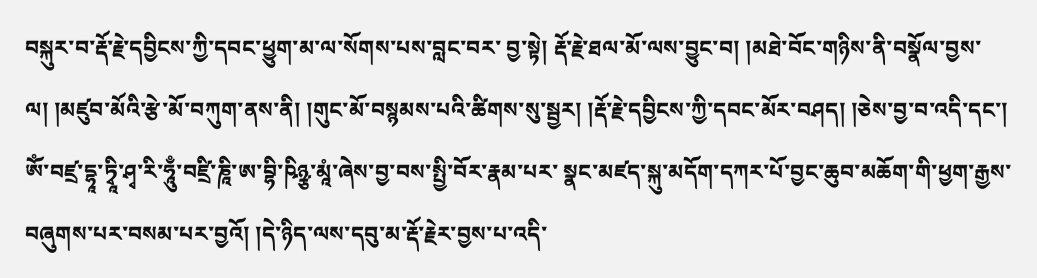བསྐུར་བ་རྡོ་རྗེ་དབྱིངས་ཀྱི་དབང་ཕྱུག་མ་ལ་སོགས་པས་བླང་བར་ བྱ་སྟེ། རྡོ་རྗེ་ཐལ་མོ་ལས་བྱུང་བ། །མཐེ་བོང་གཉིས་ནི་བསྣོལ་བྱས་ལ། །མཛུབ་མོའི་རྩེ་མོ་བཀུག་ནས་ནི། །གུང་མོ་བསྙམས་པའི་ཚིགས་སུ་སྦྱར། །རྡོ་རྗེ་དབྱིངས་ཀྱི་དབང་མོར་བཤད། །ཅེས་བྱ་བ་འདི་དང་། ཨོཾ་བཛྲ་དྷཱ་ཏྭཱི་ཤྭ་རི་ཧཱུྃ་བཛྲི་ཎཱི་ཨ་བྷི་ཥིཉྩ་མཱཾ་ཞེས་བྱ་བས་སྤྱི་བོར་རྣམ་པར་ སྣང་མཛད་སྐུ་མདོག་དཀར་པོ་བྱང་ཆུབ་མཆོག་གི་ཕྱག་རྒྱས་བཞུགས་པར་བསམ་པར་བྱའོ། །དེ་ཉིད་ལས་དབུ་མ་རྡོ་རྗེར་བྱས་པ་འདི་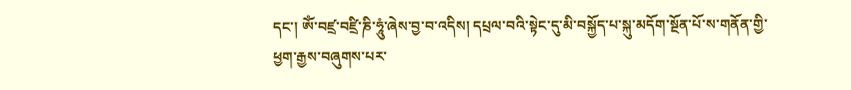དང་། ཨོཾ་བཛྲ་བཛྲི་ཎི་ཧཱུཾ་ཞེས་བྱ་བ་འདིས། དཔྲལ་བའི་སྟེང་དུ་མི་བསྐྱོད་པ་སྐུ་མདོག་སྔོན་པོ་ས་གནོན་གྱི་ཕྱག་རྒྱས་བཞུགས་པར་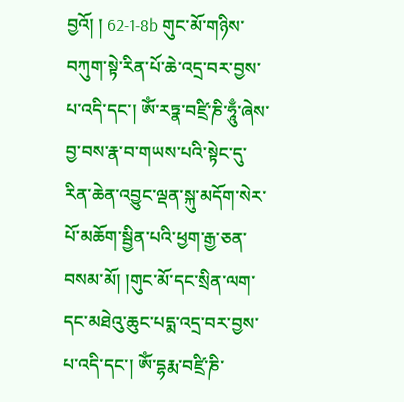བྱའོ། ། 62-1-8b གུང་མོ་གཉིས་བཀུག་སྟེ་རིན་པོ་ཆེ་འདྲ་བར་བྱས་པ་འདི་དང་། ཨོཾ་རཏྣ་བཛྲི་ཎི་ཧཱུྃ་ཞེས་བྱ་བས་རྣ་བ་གཡས་པའི་སྟེང་དུ་རིན་ཆེན་འབྱུང་ལྡན་སྐུ་མདོག་སེར་པོ་མཆོག་སྦྱིན་པའི་ཕྱག་རྒྱ་ཅན་བསམ་མོ། །གུང་མོ་དང་སྲིན་ལག་དང་མཐེའུ་ཆུང་པདྨ་འདྲ་བར་བྱས་པ་འདི་དང་། ཨོཾ་དྷརྨ་བཛྲི་ཎི་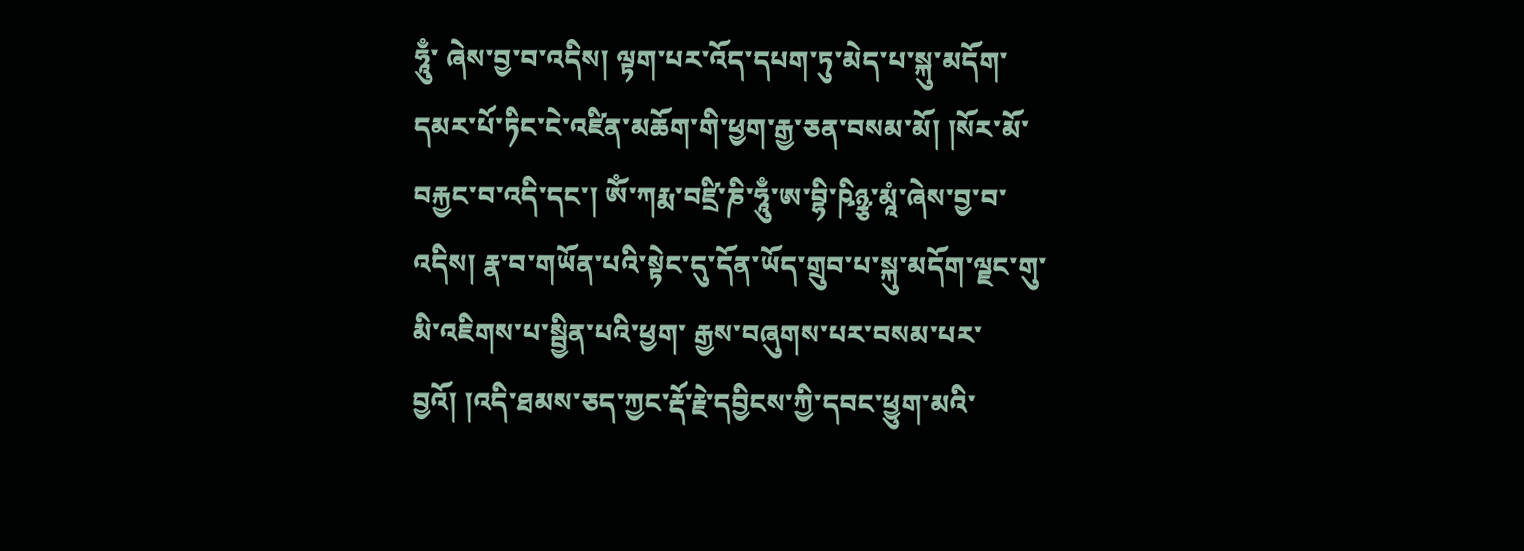ཧཱུྃ་ ཞེས་བྱ་བ་འདིས། ལྟག་པར་འོད་དཔག་ཏུ་མེད་པ་སྐུ་མདོག་དམར་པོ་ཏིང་ངེ་འཛིན་མཆོག་གི་ཕྱག་རྒྱ་ཅན་བསམ་མོ། །སོར་མོ་བརྐྱང་བ་འདི་དང་། ཨོཾ་ཀརྨ་བཛྲི་ཎི་ཧཱུྃ་ཨ་བྷི་ཥིཉྩ་མཱཾ་ཞེས་བྱ་བ་འདིས། རྣ་བ་གཡོན་པའི་སྟེང་དུ་དོན་ཡོད་གྲུབ་པ་སྐུ་མདོག་ལྗང་གུ་མི་འཇིགས་པ་སྦྱིན་པའི་ཕྱག་ རྒྱས་བཞུགས་པར་བསམ་པར་བྱའོ། །འདི་ཐམས་ཅད་ཀྱང་རྡོ་རྗེ་དབྱིངས་ཀྱི་དབང་ཕྱུག་མའི་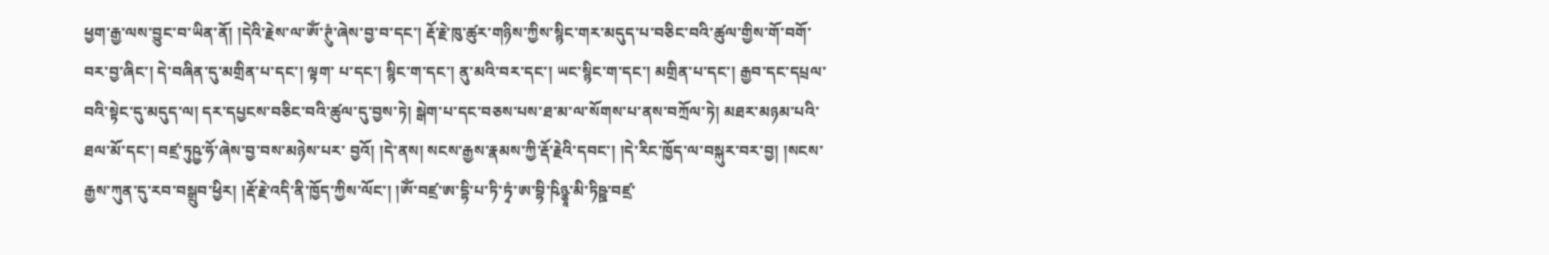ཕྱག་རྒྱ་ལས་བྱུང་བ་ཡིན་ནོ། །དེའི་རྗེས་ལ་ཨོཾ་ཊུཾ་ཞེས་བྱ་བ་དང་། རྡོ་རྗེ་ཁུ་ཚུར་གཉིས་ཀྱིས་སྙིང་གར་མདུད་པ་བཅིང་བའི་ཚུལ་གྱིས་གོ་བགོ་བར་བྱ་ཞིང་། དེ་བཞིན་དུ་མགྲིན་པ་དང་། ལྟག་ པ་དང་། སྙིང་ག་དང་། ནུ་མའི་བར་དང་། ཡང་སྙིང་ག་དང་། མགྲིན་པ་དང་། རྒྱབ་དང་དཔྲལ་བའི་སྟེང་དུ་མདུད་ལ། དར་དཔྱངས་བཅིང་བའི་ཚུལ་དུ་བྱས་ཏེ། སྒེག་པ་དང་བཅས་པས་ཐ་མ་ལ་སོགས་པ་ནས་བཀྲོལ་ཏེ། མཐར་མཉམ་པའི་ཐལ་མོ་དང་། བཛྲ་ཏུཥྱ་ཧོ་ཞེས་བྱ་བས་མཉེས་པར་ བྱའོ། །དེ་ནས། སངས་རྒྱས་རྣམས་ཀྱི་རྡོ་རྗེའི་དབང་། །དེ་རིང་ཁྱོད་ལ་བསྐུར་བར་བྱ། །སངས་རྒྱས་ཀུན་དུ་རབ་བསྒྲུབ་ཕྱིར། །རྡོ་རྗེ་འདི་ནི་ཁྱོད་ཀྱིས་ལོང་། །ཨོཾ་བཛྲ་ཨ་དྷི་པ་ཏི་ཏྭཾ་ཨ་བྷི་ཥིཉྩཱ་མི་ཏིཥྛ་བཛྲ་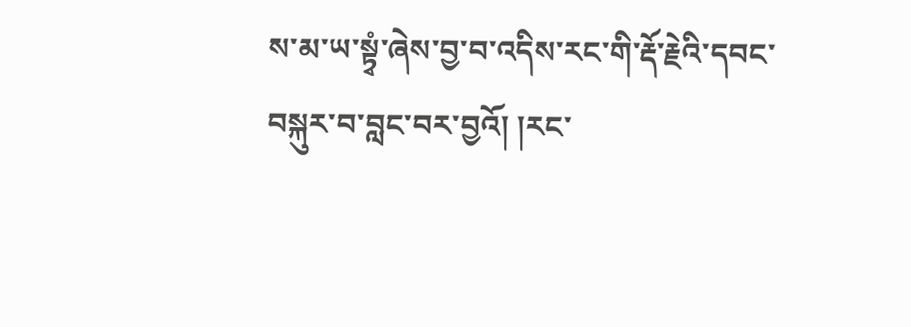ས་མ་ཡ་སྟྭཾ་ཞེས་བྱ་བ་འདིས་རང་གི་རྡོ་རྗེའི་དབང་བསྐུར་བ་བླང་བར་བྱའོ། །རང་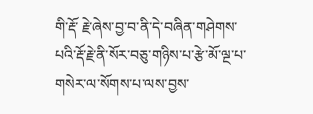གི་རྡོ་ རྗེ་ཞེས་བྱ་བ་ནི་དེ་བཞིན་གཤེགས་པའི་རྡོ་རྗེ་ནི་སོར་བཅུ་གཉིས་པ་རྩེ་མོ་ལྔ་པ་གསེར་ལ་སོགས་པ་ལས་བྱས་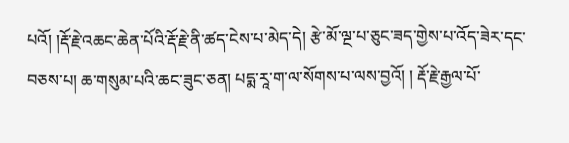པའོ། །རྡོ་རྗེ་འཆང་ཆེན་པོའི་རྡོ་རྗེ་ནི་ཚད་ངེས་པ་མེད་དེ། རྩེ་མོ་ལྔ་པ་ཅུང་ཟད་གྱེས་པ་འོད་ཟེར་དང་བཅས་པ། ཆ་གསུམ་པའི་ཆང་ཟུང་ཅན། པདྨ་རཱ་ག་ལ་སོགས་པ་ལས་བྱའོ། ། རྡོ་རྗེ་རྒྱལ་པོ་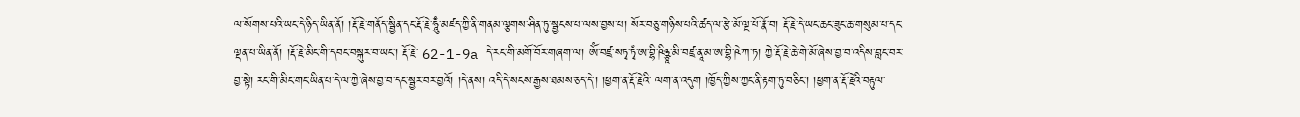ལ་སོགས་པའི་ཡང་དེ་ཉིད་ཡིན་ནོ། །རྡོ་རྗེ་གནོད་སྦྱིན་དང་རྡོ་རྗེ་ཧཱུྃ་མཛད་ཀྱི་ནི་གནམ་ལྕགས་ཤིན་ཏུ་སྦྱངས་པ་ལས་བྱས་པ། སོར་བཅུ་གཉིས་པའི་ཚད་ལ་རྩེ་མོ་ལྔ་པོ་རྣོ་བ། རྡོ་རྗེ་དེ་ཡང་ཆང་ཟུང་ཆ་གསུམ་པ་དང་ལྡན་པ་ཡིན་ནོ། །རྡོ་རྗེ་མིང་གི་དབང་བསྐུར་བ་ཡང་། རྡོ་རྗེ་ 62-1-9a དེ་རང་གི་མགོ་བོར་གཞག་ལ། ཨོཾ་བཛྲ་སཏྭ་ཏྭཾ་ཨ་བྷི་ཥིཉྩཱ་མི་བཛྲ་ནཱ་མ་ཨ་བྷི་ཥེ་ཀ་ཏ། ཀྱེ་རྡོ་རྗེ་ཆེ་གེ་མོ་ཞེས་བྱ་བ་འདིས་བླང་བར་བྱ་སྟེ། རང་གི་མིང་གང་ཡིན་པ་དེ་ལ་ཀྱེ་ཞེས་བྱ་བ་དང་སྦྱར་བར་བྱའོ། །དེ་ནས། འདི་དེ་སངས་རྒྱས་ཐམས་ཅད་དེ་། །ཕྱག་ན་རྡོ་རྗེའི་ ལག་ན་འདུག །ཁྱོད་ཀྱིས་ཀྱང་ནི་རྟག་ཏུ་བཅིང་། །ཕྱག་ན་རྡོ་རྗེའི་བརྟུལ་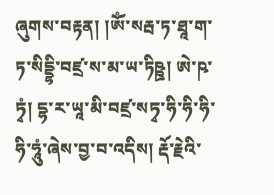ཞུགས་བརྟན། །ཨོཾ་སརྦ་ཏ་ཐཱ་ག་ཏ་སིདྡྷི་བཛྲ་ས་མ་ཡ་ཏིཥྛ། ཨེ་ཥ་ཏྭཾ། དྷ་ར་ཡཱ་མི་བཛྲ་སཏྭ་ཧི་ཧི་ཧི་ཧི་ཧཱུཾ་ཞེས་བྱ་བ་འདིས། རྡོ་རྗེའི་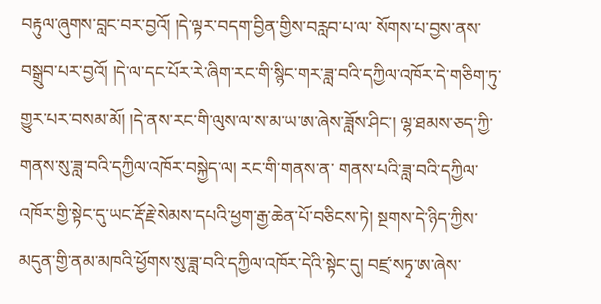བརྟུལ་ཞུགས་བླང་བར་བྱའོ། །དེ་ལྟར་བདག་བྱིན་གྱིས་བརླབ་པ་ལ་ སོགས་པ་བྱས་ནས་བསྒྲུབ་པར་བྱའོ། །དེ་ལ་དང་པོར་རེ་ཞིག་རང་གི་སྙིང་གར་ཟླ་བའི་དཀྱིལ་འཁོར་དེ་གཅིག་ཏུ་གྱུར་པར་བསམ་མོ། །དེ་ནས་རང་གི་ལུས་ལ་ས་མ་ཡ་ཨ་ཞེས་ཟློས་ཤིང་། ལྷ་ཐམས་ཅད་ཀྱི་གནས་སུ་ཟླ་བའི་དཀྱིལ་འཁོར་བསྐྱེད་ལ། རང་གི་གནས་ན་ གནས་པའི་ཟླ་བའི་དཀྱིལ་འཁོར་གྱི་སྟེང་དུ་ཡང་རྡོ་རྗེ་སེམས་དཔའི་ཕྱག་རྒྱ་ཆེན་པོ་བཅིངས་ཏེ། སྔགས་དེ་ཉིད་ཀྱིས་མདུན་གྱི་ནམ་མཁའི་ཕྱོགས་སུ་ཟླ་བའི་དཀྱིལ་འཁོར་དེའི་སྟེང་དུ། བཛྲ་སཏྭ་ཨ་ཞེས་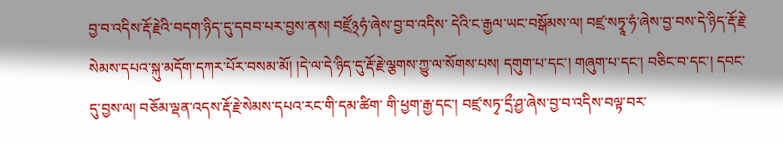བྱ་བ་འདིས་རྡོ་རྗེའི་བདག་ཉིད་དུ་དབབ་པར་བྱས་ནས། བཛྲོ྅ཧཾ་ཞེས་བྱ་བ་འདིས་ དེའི་ང་རྒྱལ་ཡང་བསྒོམས་ལ། བཛྲ་སཏྭཱ་ཧཾ་ཞེས་བྱ་བས་དེ་ཉིད་རྡོ་རྗེ་སེམས་དཔའ་སྐུ་མདོག་དཀར་པོར་བསམ་མོ། །དེ་ལ་དེ་ཉིད་དུ་རྡོ་རྗེ་ལྕགས་ཀྱུ་ལ་སོགས་པས། དགུག་པ་དང་། གཞུག་པ་དང་། བཅིང་བ་དང་། དབང་དུ་བྱས་ལ། བཅོམ་ལྡན་འདས་རྡོ་རྗེ་སེམས་དཔའ་རང་གི་དམ་ཚིག་ གི་ཕྱག་རྒྱ་དང་། བཛྲ་སཏྭ་དྲྀ་ཤྱ་ཞེས་བྱ་བ་འདིས་བལྟ་བར་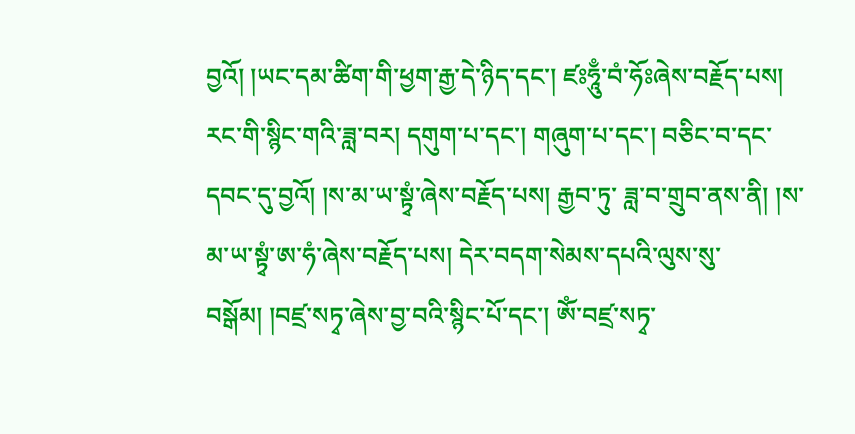བྱའོ། །ཡང་དམ་ཚིག་གི་ཕྱག་རྒྱ་དེ་ཉིད་དང་། ཛཿཧཱུྃ་བཾ་ཧོཿཞེས་བརྗོད་པས། རང་གི་སྙིང་གའི་ཟླ་བར། དགུག་པ་དང་། གཞུག་པ་དང་། བཅིང་བ་དང་དབང་དུ་བྱའོ། །ས་མ་ཡ་སྟྭཾ་ཞེས་བརྗོད་པས། རྒྱབ་ཏུ་ ཟླ་བ་གྲུབ་ནས་ནི། །ས་མ་ཡ་སྟྭཾ་ཨ་ཧཾ་ཞེས་བརྗོད་པས། དེར་བདག་སེམས་དཔའི་ལུས་སུ་བསྒོམ། །བཛྲ་སཏྭ་ཞེས་བྱ་བའི་སྙིང་པོ་དང་། ཨོཾ་བཛྲ་སཏྭ་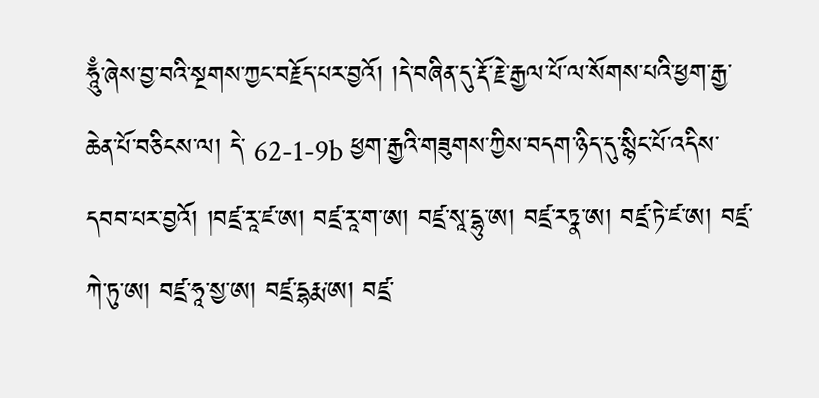ཧཱུྃ་ཞེས་བྱ་བའི་སྔགས་ཀྱང་བརྗོད་པར་བྱའོ། །དེ་བཞིན་དུ་རྡོ་རྗེ་རྒྱལ་པོ་ལ་སོགས་པའི་ཕྱག་རྒྱ་ཆེན་པོ་བཅིངས་ལ། དེ་ 62-1-9b ཕྱག་རྒྱའི་གཟུགས་ཀྱིས་བདག་ཉིད་དུ་སྙིང་པོ་འདིས་དབབ་པར་བྱའོ། །བཛྲ་རཱ་ཛ་ཨ། བཛྲ་རཱ་ག་ཨ། བཛྲ་སཱ་དྷུ་ཨ། བཛྲ་རཏྣ་ཨ། བཛྲ་ཏེ་ཛ་ཨ། བཛྲ་ཀེ་ཏུ་ཨ། བཛྲ་ཧཱ་སྱ་ཨ། བཛྲ་དྷརྨ་ཨ། བཛྲ་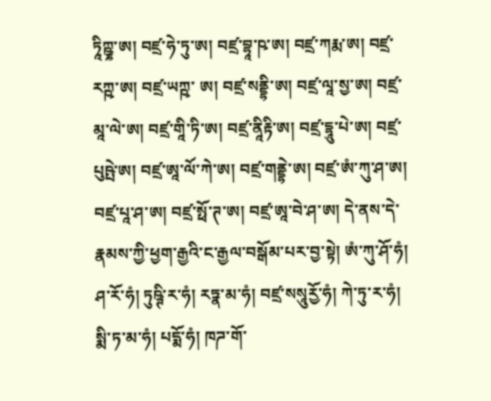ཏཱིཀྵྞ་ཨ། བཛྲ་ཧེ་ཏུ་ཨ། བཛྲ་བྷཱ་ཥ་ཨ། བཛྲ་ཀརྨ་ཨ། བཛྲ་རཀྵ་ཨ། བཛྲ་ཡཀྵ་ ཨ། བཛྲ་སནྡྷི་ཨ། བཛྲ་ལཱ་སྱ་ཨ། བཛྲ་མཱ་ལེ་ཨ། བཛྲ་གཱི་ཏི་ཨ། བཛྲ་ནཱིརྟི་ཨ། བཛྲ་དྷཱུ་པེ་ཨ། བཛྲ་པུཥྤེ་ཨ། བཛྲ་ཨཱ་ལོ་ཀེ་ཨ། བཛྲ་གནྡྷེ་ཨ། བཛྲ་ཨཾ་ཀུ་ཤ་ཨ། བཛྲ་པཱ་ཤ་ཨ། བཛྲ་སྥོ་ཊ་ཨ། བཛྲ་ཨཱ་བེ་ཤ་ཨ། དེ་ནས་དེ་རྣམས་ཀྱི་ཕྱག་རྒྱའི་ང་རྒྱལ་བསྒོམ་པར་བྱ་སྟེ། ཨཾ་ཀུ་ཤོ་ཧཾ། ཤ་རོ་ཧཾ། ཏུཥྚི་ར་ཧཾ། རཏྣ་མ་ཧཾ། བཛྲ་སསཱུརྱོ་ཧཾ། ཀེ་ཏུ་ར་ཧཾ། སྨི་ཏ་མ་ཧཾ། པདྨོ་ཧཾ། ཁཌ་གོ་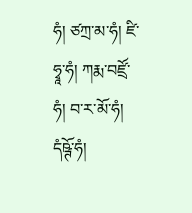ཧཾ། ཙཀྲ་མ་ཧཾ། ཛི་ཧྭཱ་ཧཾ། ཀརྨ་བཛྲོ་ཧཾ། བ་ར་མོ་ཧཾ། དཾཥྚོ་ཧཾ།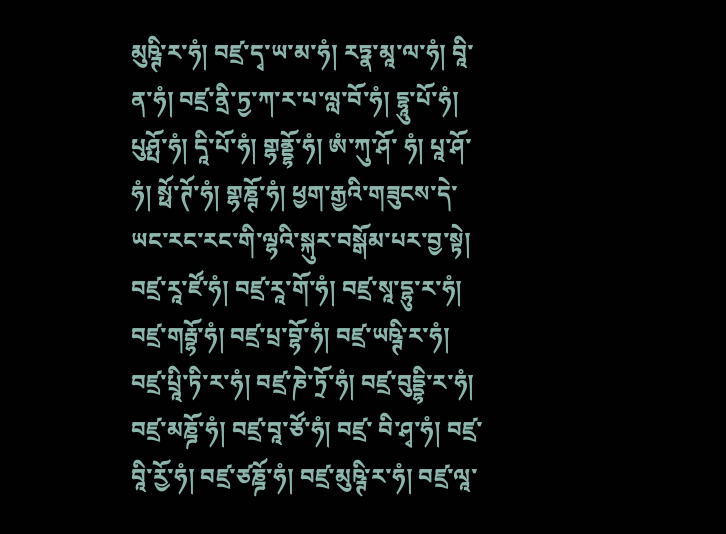མུཥྚི་ར་ཧཾ། བཛྲ་དྭ་ཡ་མ་ཧཾ། རཏྣ་མཱ་ལ་ཧཾ། བཱི་ན་ཧཾ། བཛྲ་ནྲི་ཏྱ་ཀ་ར་པ་ལླ་བོ་ཧཾ། དྷཱུ་པོ་ཧཾ། པུཤྤོ་ཧཾ། དཱི་པོ་ཧཾ། གྷནྡྷོ་ཧཾ། ཨཾ་ཀུ་ཤོ་ ཧཾ། པཱ་ཤོ་ཧཾ། སྥོ་ཊོ་ཧཾ། གྷཎྚོ་ཧཾ། ཕྱག་རྒྱའི་གཟུངས་དེ་ཡང་རང་རང་གི་ལྷའི་སྐུར་བསྒོམ་པར་བྱ་སྟེ། བཛྲ་རཱ་ཛོ་ཧཾ། བཛྲ་རཱ་གོ་ཧཾ། བཛྲ་སཱ་དྷུ་ར་ཧཾ། བཛྲ་གརྦྷོ་ཧཾ། བཛྲ་པྲ་བྷོ་ཧཾ། བཛྲ་ཡཥྚི་ར་ཧཾ། བཛྲ་པྲཱི་ཏི་ར་ཧཾ། བཛྲ་ཎེ་ཏྲོ་ཧཾ། བཛྲ་བུདྡྷི་ར་ཧཾ། བཛྲ་མཎྜོ་ཧཾ། བཛྲ་བཱ་ཙོ་ཧཾ། བཛྲ་ བི་ཤྭ་ཧཾ། བཛྲ་བཱི་རྱོ་ཧཾ། བཛྲ་ཙཎྜོ་ཧཾ། བཛྲ་མུཥྚི་ར་ཧཾ། བཛྲ་ལཱ་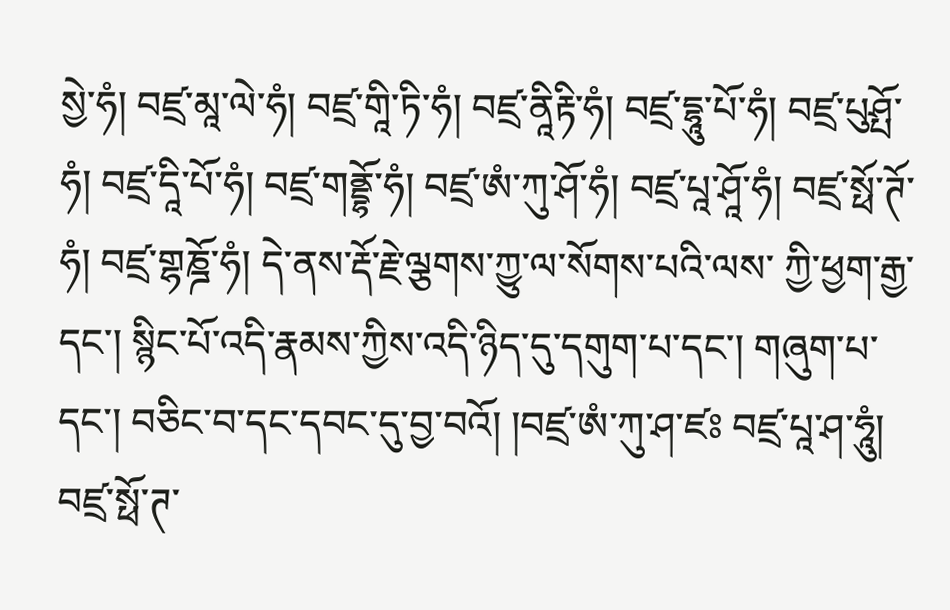སྱེ་ཧཾ། བཛྲ་མཱ་ལེ་ཧཾ། བཛྲ་གཱི་ཏི་ཧཾ། བཛྲ་ནཱིརྟི་ཧཾ། བཛྲ་དྷཱུ་པོ་ཧཾ། བཛྲ་པུཤྤོ་ཧཾ། བཛྲ་དཱི་པོ་ཧཾ། བཛྲ་གནྡྷོ་ཧཾ། བཛྲ་ཨཾ་ཀུ་ཤོ་ཧཾ། བཛྲ་པཱ་ཤཱོ་ཧཾ། བཛྲ་སྥོ་ཊོ་ཧཾ། བཛྲ་གྷཎྜོ་ཧཾ། དེ་ནས་རྡོ་རྗེ་ལྕགས་ཀྱུ་ལ་སོགས་པའི་ལས་ ཀྱི་ཕྱག་རྒྱ་དང་། སྙིང་པོ་འདི་རྣམས་ཀྱིས་འདི་ཉིད་དུ་དགུག་པ་དང་། གཞུག་པ་དང་། བཅིང་བ་དང་དབང་དུ་བྱ་བའོ། །བཛྲ་ཨཾ་ཀུ་ཤ་ཛཿ བཛྲ་པཱ་ཤ་ཧཱུཾ། བཛྲ་སྥོ་ཊ་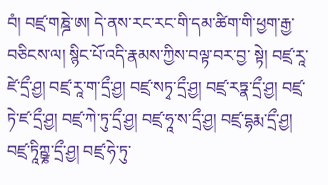བཾ། བཛྲ་གཎྜེ་ཨ། དེ་ནས་རང་རང་གི་དམ་ཚིག་གི་ཕྱག་རྒྱ་བཅིངས་ལ། སྙིང་པོ་འདི་རྣམས་ཀྱིས་བལྟ་བར་བྱ་ སྟེ། བཛྲ་རཱ་ཛེ་དྲྀ་ཤྱ། བཛྲ་རཱ་ག་དྲྀ་ཤྱ། བཛྲ་སཏྭ་དྲྀ་ཤྱ། བཛྲ་རཏྣ་དྲྀ་ཤྱ། བཛྲ་ཏེ་ཛ་དྲྀ་ཤྱ། བཛྲ་ཀེ་ཏུ་དྲྀ་ཤྱ། བཛྲ་ཧཱ་ས་དྲྀ་ཤྱ། བཛྲ་དྷརྨ་དྲྀ་ཤྱ། བཛྲ་ཏཱིཀྵྞ་དྲྀ་ཤྱ། བཛྲ་ཧེ་ཏུ་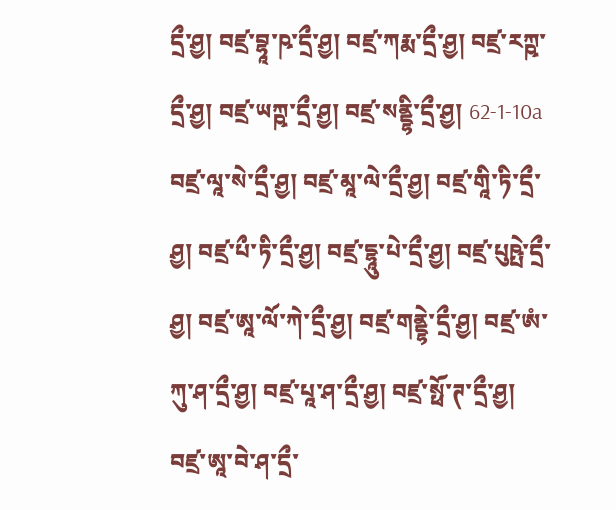དྲྀ་ཤྱ། བཛྲ་བྷཱ་ཥ་དྲྀ་ཤྱ། བཛྲ་ཀརྨ་དྲྀ་ཤྱ། བཛྲ་རཀྵ་དྲྀ་ཤྱ། བཛྲ་ཡཀྵ་དྲྀ་ཤྱ། བཛྲ་སནྡྷི་དྲྀ་ཤྱ། 62-1-10a བཛྲ་ལཱ་སེ་དྲྀ་ཤྱ། བཛྲ་མཱ་ལེ་དྲྀ་ཤྱ། བཛྲ་གཱི་ཏི་དྲྀ་ཤྱ། བཛྲ་པྀ་ཏི་དྲྀ་ཤྱ། བཛྲ་དྷཱུ་པེ་དྲྀ་ཤྱ། བཛྲ་པུཥྤེ་དྲྀ་ཤྱ། བཛྲ་ཨཱ་ལོ་ཀེ་དྲྀ་ཤྱ། བཛྲ་གནྡྷེ་དྲྀ་ཤྱ། བཛྲ་ཨཾ་ཀུ་ཤ་དྲྀ་ཤྱ། བཛྲ་པཱ་ཤ་དྲྀ་ཤྱ། བཛྲ་སྥོ་ཊ་དྲྀ་ཤྱ། བཛྲ་ཨཱ་བེ་ཤ་དྲྀ་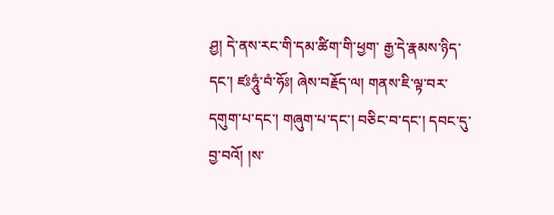ཤྱ། དེ་ནས་རང་གི་དམ་ཚིག་གི་ཕྱག་ རྒྱ་དེ་རྣམས་ཉིད་དང་། ཛཿཧཱུཾ་བཾ་ཧོཿ། ཞེས་བརྗོད་ལ། གནས་ཇི་ལྟ་བར་དགུག་པ་དང་། གཞུག་པ་དང་། བཅིང་བ་དང་། དབང་དུ་བྱ་བའོ། །ས་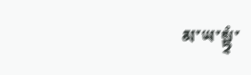མ་ཡ་སྟྭཾ་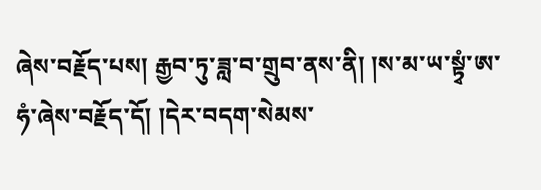ཞེས་བརྗོད་པས། རྒྱབ་ཏུ་ཟླ་བ་གྲུབ་ནས་ནི། །ས་མ་ཡ་སྟྭཾ་ཨ་ཧཾ་ཞེས་བརྗོད་དོ། །དེར་བདག་སེམས་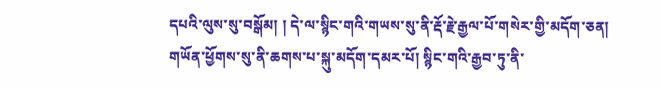དཔའི་ལུས་སུ་བསྒོམ། ། དེ་ལ་སྙིང་གའི་གཡས་སུ་ནི་རྡོ་རྗེ་རྒྱལ་པོ་གསེར་གྱི་མདོག་ཅན། གཡོན་ཕྱོགས་སུ་ནི་ཆགས་པ་སྐུ་མདོག་དམར་པོ། སྙིང་གའི་རྒྱབ་ཏུ་ནི་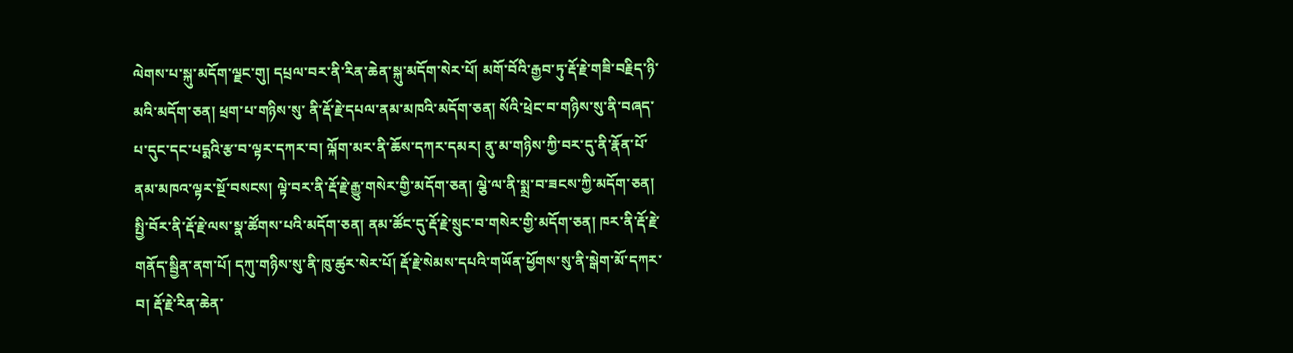ལེགས་པ་སྐུ་མདོག་ལྗང་གུ། དཔྲལ་བར་ནི་རིན་ཆེན་སྐུ་མདོག་སེར་པོ། མགོ་བོའི་རྒྱབ་ཏུ་རྡོ་རྗེ་གཟི་བརྗིད་ཉི་མའི་མདོག་ཅན། ཕྲག་པ་གཉིས་སུ་ ནི་རྡོ་རྗེ་དཔལ་ནམ་མཁའི་མདོག་ཅན། སོའི་ཕྲེང་བ་གཉིས་སུ་ནི་བཞད་པ་དུང་དང་པདྨའི་རྩ་བ་ལྟར་དཀར་བ། ལྐོག་མར་ནི་ཆོས་དཀར་དམར། ནུ་མ་གཉིས་ཀྱི་བར་དུ་ནི་རྣོན་པོ་ནམ་མཁའ་ལྟར་སྔོ་བསངས། ལྟེ་བར་ནི་རྡོ་རྗེ་རྒྱུ་གསེར་གྱི་མདོག་ཅན། ལྕེ་ལ་ནི་སྨྲ་བ་ཟངས་ཀྱི་མདོག་ཅན། སྤྱི་བོར་ནི་རྡོ་རྗེ་ལས་སྣ་ཚོགས་པའི་མདོག་ཅན། ནམ་ཚོང་དུ་རྡོ་རྗེ་སྲུང་བ་གསེར་གྱི་མདོག་ཅན། ཁར་ནི་རྡོ་རྗེ་གནོད་སྦྱིན་ནག་པོ། དཀུ་གཉིས་སུ་ནི་ཁུ་ཚུར་སེར་པོ། རྡོ་རྗེ་སེམས་དཔའི་གཡོན་ཕྱོགས་སུ་ནི་སྒེག་མོ་དཀར་བ། རྡོ་རྗེ་རིན་ཆེན་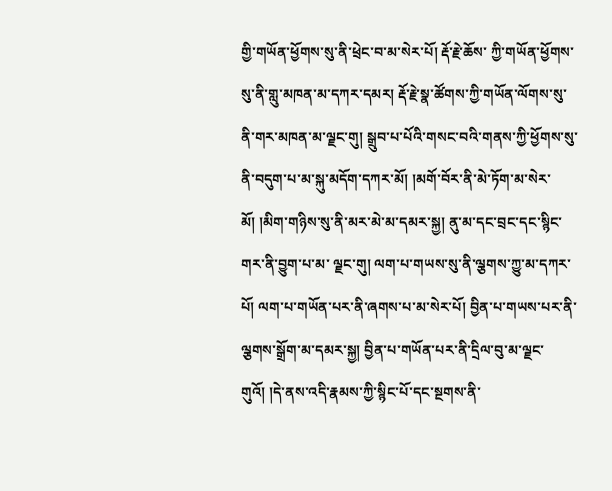གྱི་གཡོན་ཕྱོགས་སུ་ནི་ཕྲེང་བ་མ་སེར་པོ། རྡོ་རྗེ་ཆོས་ ཀྱི་གཡོན་ཕྱོགས་སུ་ནི་གླུ་མཁན་མ་དཀར་དམར། རྡོ་རྗེ་སྣ་ཚོགས་ཀྱི་གཡོན་ལོགས་སུ་ནི་གར་མཁན་མ་ལྗང་གུ། སྒྲུབ་པ་པོའི་གསང་བའི་གནས་ཀྱི་ཕྱོགས་སུ་ནི་བདུག་པ་མ་སྐུ་མདོག་དཀར་མོ། །མགོ་བོར་ནི་མེ་ཏོག་མ་སེར་མོ། །མིག་གཉིས་སུ་ནི་མར་མེ་མ་དམར་སྐྱ། ནུ་མ་དང་བྲང་དང་སྙིང་གར་ནི་བྱུག་པ་མ་ ལྗང་གུ། ལག་པ་གཡས་སུ་ནི་ལྕགས་ཀྱུ་མ་དཀར་པོ། ལག་པ་གཡོན་པར་ནི་ཞགས་པ་མ་སེར་པོ། བྱིན་པ་གཡས་པར་ནི་ལྕགས་སྒྲོག་མ་དམར་སྐྱ། བྱིན་པ་གཡོན་པར་ནི་དྲིལ་བུ་མ་ལྗང་གུའོ། །དེ་ནས་འདི་རྣམས་ཀྱི་སྙིང་པོ་དང་སྔགས་ནི་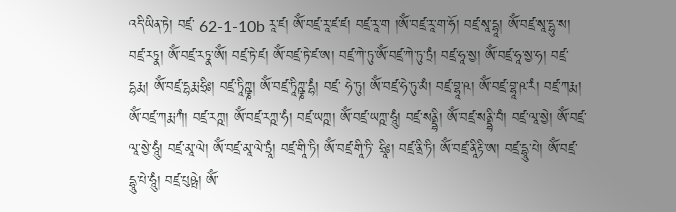འདི་ཡིན་ཏེ། བཛྲ་ 62-1-10b རཱ་ཛ། ཨོཾ་བཛྲ་རཱ་ཛ་ཛ། བཛྲ་རཱ་ག །ཨོཾ་བཛྲ་རཱ་ག་ཧོ། བཛྲ་སཱ་དྷཱ། ཨོཾ་བཛྲ་སཱ་དྷུ་ས། བཛྲ་རཏྣ། ཨོཾ་བཛྲ་རཏྣ་ཨོཾ། བཛྲ་ཏེ་ཛ། ཨོཾ་བཛྲ་ཏེ་ཛ་ཨ། བཛྲ་ཀེ་ཏུ་ཨོཾ་བཛྲ་ཀེ་ཏུ་ཏྲཾ། བཛྲ་ཧཱ་སྱ། ཨོཾ་བཛྲ་ཧཱ་སྱ་ཧ། བཛྲ་དྷརྨ། ཨོཾ་བཛྲ་དྷརྨ་ཧྲིཿ། བཛྲ་ཏཱིཀྵྞ། ཨོཾ་བཛྲ་ཏཱིཀྵྞ་དྷཾ། བཛྲ་ ཧེ་ཏུ། ཨོཾ་བཛྲ་ཧེ་ཏུ་མཾ། བཛྲ་བྷཱ་ཥ། ཨོཾ་བཛྲ་བྷཱ་ཥ་རཾ། བཛྲ་ཀརྨ། ཨོཾ་བཛྲ་ཀརྨ་ཀཾ། བཛྲ་རཀྵ། ཨོཾ་བཛྲ་རཀྵ་ཧཾ། བཛྲ་ཡཀྵ། ཨོཾ་བཛྲ་ཡཀྵ་ཧཱུཾ། བཛྲ་སནྡྷི། ཨོཾ་བཛྲ་སནྡྷི་བཾ། བཛྲ་ལཱ་སྱེ། ཨོཾ་བཛྲ་ལཱ་སྱེ་ཧཱུཾ། བཛྲ་མཱ་ལེ། ཨོཾ་བཛྲ་མཱ་ལེ་ཏྲཱཾ། བཛྲ་གཱི་ཏི། ཨོཾ་བཛྲ་གཱི་ཏི་ ཧྲཱིཿ། བཛྲ་ནྲི་ཏི། ཨོཾ་བཛྲ་ནཱིརྟི་ཨ། བཛྲ་དྷཱུ་པེ། ཨོཾ་བཛྲ་དྷཱུ་པེ་ཧཱུཾ། བཛྲ་པུཥྤེ། ཨོཾ་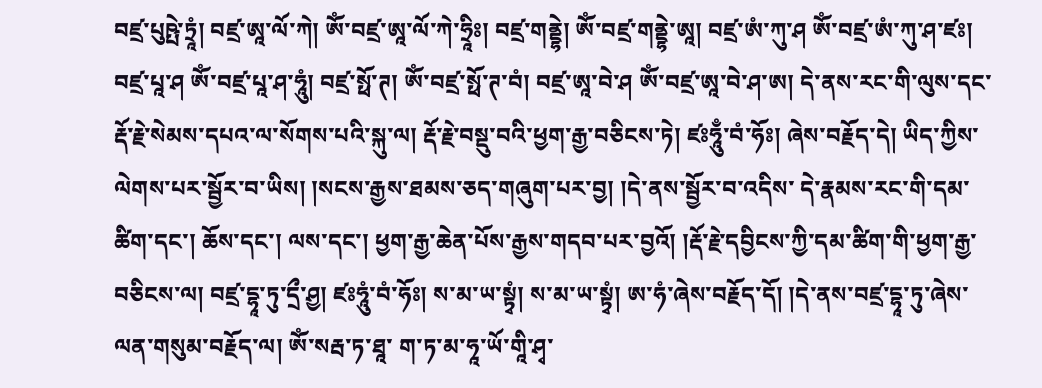བཛྲ་པུཥྤེ་ཏྲཱཾ། བཛྲ་ཨཱ་ལོ་ཀེ། ཨོཾ་བཛྲ་ཨཱ་ལོ་ཀེ་ཧྲཱིཿ། བཛྲ་གནྡྷེ། ཨོཾ་བཛྲ་གནྡྷེ་ཨཱ། བཛྲ་ཨཾ་ཀུ་ཤ ཨོཾ་བཛྲ་ཨཾ་ཀུ་ཤ་ཛཿ། བཛྲ་པཱ་ཤ ཨོཾ་བཛྲ་པཱ་ཤ་ཧཱུཾ། བཛྲ་སྥོ་ཊ། ཨོཾ་བཛྲ་སྥོ་ཊ་བཾ། བཛྲ་ཨཱ་བེ་ཤ ཨོཾ་བཛྲ་ཨཱ་བེ་ཤ་ཨ། དེ་ནས་རང་གི་ལུས་དང་རྡོ་རྗེ་སེམས་དཔའ་ལ་སོགས་པའི་སྐུ་ལ། རྡོ་རྗེ་བསྡུ་བའི་ཕྱག་རྒྱ་བཅིངས་ཏེ། ཛཿཧཱུྃ་བཾ་ཧོཿ། ཞེས་བརྗོད་དེ། ཡིད་ཀྱིས་ལེགས་པར་སྦྱོར་བ་ཡིས། །སངས་རྒྱས་ཐམས་ཅད་གཞུག་པར་བྱ། །དེ་ནས་སྦྱོར་བ་འདིས་ དེ་རྣམས་རང་གི་དམ་ཚིག་དང་། ཆོས་དང་། ལས་དང་། ཕྱག་རྒྱ་ཆེན་པོས་རྒྱས་གདབ་པར་བྱའོ། །རྡོ་རྗེ་དབྱིངས་ཀྱི་དམ་ཚིག་གི་ཕྱག་རྒྱ་བཅིངས་ལ། བཛྲ་དྷཱ་ཏུ་དྲྀ་ཤྱ། ཛཿཧཱུཾ་བཾ་ཧོཿ། ས་མ་ཡ་སྟྭཾ། ས་མ་ཡ་སྟྭཾ། ཨ་ཧཾ་ཞེས་བརྗོད་དོ། །དེ་ནས་བཛྲ་དྷཱ་ཏུ་ཞེས་ལན་གསུམ་བརྗོད་ལ། ཨོཾ་སརྦ་ཏ་ཐཱ་ ག་ཏ་མ་ཧཱ་ཡོ་གཱི་ཤྭ་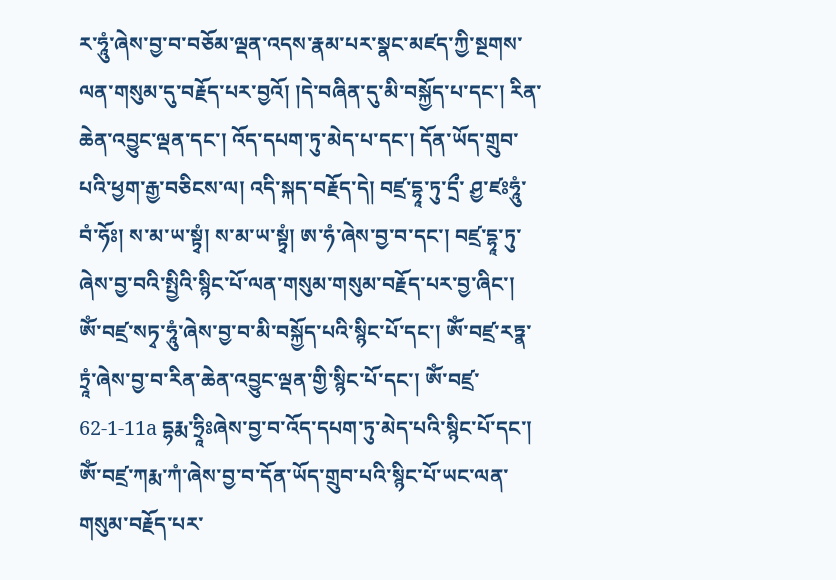ར་ཧཱུཾ་ཞེས་བྱ་བ་བཅོམ་ལྡན་འདས་རྣམ་པར་སྣང་མཛད་ཀྱི་སྔགས་ལན་གསུམ་དུ་བརྗོད་པར་བྱའོ། །དེ་བཞིན་དུ་མི་བསྐྱོད་པ་དང་། རིན་ཆེན་འབྱུང་ལྡན་དང་། འོད་དཔག་ཏུ་མེད་པ་དང་། དོན་ཡོད་གྲུབ་པའི་ཕྱག་རྒྱ་བཅིངས་ལ། འདི་སྐད་བརྗོད་དེ། བཛྲ་དྷཱ་ཏུ་དྲྀ་ ཤྱ་ཛཿཧཱུཾ་བཾ་ཧོཿ། ས་མ་ཡ་སྟྭཾ། ས་མ་ཡ་སྟྭཾ། ཨ་ཧཾ་ཞེས་བྱ་བ་དང་། བཛྲ་དྷཱ་ཏུ་ཞེས་བྱ་བའི་སྤྱིའི་སྙིང་པོ་ལན་གསུམ་གསུམ་བརྗོད་པར་བྱ་ཞིང་། ཨོཾ་བཛྲ་སཏྭ་ཧཱུཾ་ཞེས་བྱ་བ་མི་བསྐྱོད་པའི་སྙིང་པོ་དང་། ཨོཾ་བཛྲ་རཏྣ་ཏྲཱཾ་ཞེས་བྱ་བ་རིན་ཆེན་འབྱུང་ལྡན་གྱི་སྙིང་པོ་དང་། ཨོཾ་བཛྲ་ 62-1-11a དྷརྨ་ཧྲཱིཿཞེས་བྱ་བ་འོད་དཔག་ཏུ་མེད་པའི་སྙིང་པོ་དང་། ཨོཾ་བཛྲ་ཀརྨ་ཀཾ་ཞེས་བྱ་བ་དོན་ཡོད་གྲུབ་པའི་སྙིང་པོ་ཡང་ལན་གསུམ་བརྗོད་པར་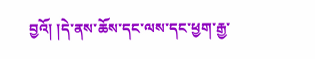བྱའོ། །དེ་ནས་ཆོས་དང་ལས་དང་ཕྱག་རྒྱ་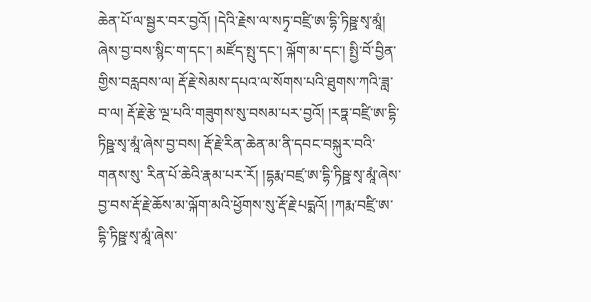ཆེན་པོ་ལ་སྦྱར་བར་བྱའོ། །དེའི་རྗེས་ལ་སཏྭ་བཛྲི་ཨ་དྷི་ཏིཥྛ་སྭ་མཱཾ། ཞེས་བྱ་བས་སྙིང་ག་དང་། མཛོད་སྤུ་དང་། ལྐོག་མ་དང་། སྤྱི་བོ་བྱིན་གྱིས་བརླབས་ལ། རྡོ་རྗེ་སེམས་དཔའ་ལ་སོགས་པའི་ཐུགས་ཀའི་ཟླ་བ་ལ། རྡོ་རྗེ་རྩེ་ལྔ་པའི་གཟུགས་སུ་བསམ་པར་བྱའོ། །རཏྣ་བཛྲི་ཨ་དྷི་ཏིཥྛ་སྭ་མཱཾ་ཞེས་བྱ་བས། རྡོ་རྗེ་རིན་ཆེན་མ་ནི་དབང་བསྐུར་བའི་གནས་སུ་ རིན་པོ་ཆེའི་རྣམ་པར་རོ། །དྷརྨ་བཛྲ་ཨ་དྷི་ཏིཥྛ་སྭ་མཱཾ་ཞེས་བྱ་བས་རྡོ་རྗེ་ཆོས་མ་ལྐོག་མའི་ཕྱོགས་སུ་རྡོ་རྗེ་པདྨའོ། །ཀརྨ་བཛྲི་ཨ་དྷི་ཏིཥྛ་སྭ་མཱཾ་ཞེས་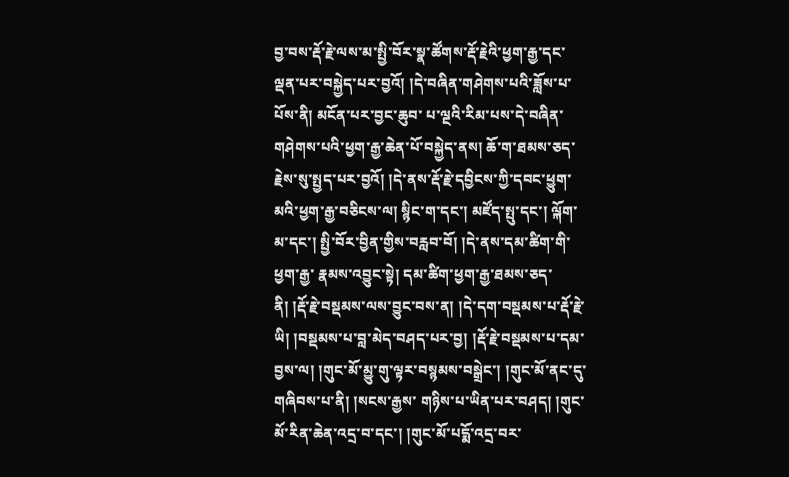བྱ་བས་རྡོ་རྗེ་ལས་མ་སྤྱི་བོར་སྣ་ཚོགས་རྡོ་རྗེའི་ཕྱག་རྒྱ་དང་ལྡན་པར་བསྐྱེད་པར་བྱའོ། །དེ་བཞིན་གཤེགས་པའི་ཟློས་པ་པོས་ནི། མངོན་པར་བྱང་ཆུབ་ པ་ལྔའི་རིམ་པས་དེ་བཞིན་གཤེགས་པའི་ཕྱག་རྒྱ་ཆེན་པོ་བསྐྱེད་ནས། ཆོ་ག་ཐམས་ཅད་རྗེས་སུ་སྤྱད་པར་བྱའོ། །དེ་ནས་རྡོ་རྗེ་དབྱིངས་ཀྱི་དབང་ཕྱུག་མའི་ཕྱག་རྒྱ་བཅིངས་ལ། སྙིང་ག་དང་། མཛོད་སྤུ་དང་། ལྐོག་མ་དང་། སྤྱི་བོར་བྱིན་གྱིས་བརླབ་བོ། །དེ་ནས་དམ་ཚིག་གི་ཕྱག་རྒྱ་ རྣམས་འབྱུང་སྟེ། དམ་ཚིག་ཕྱག་རྒྱ་ཐམས་ཅད་ནི། །རྡོ་རྗེ་བསྡམས་ལས་བྱུང་བས་ན། །དེ་དག་བསྡམས་པ་རྡོ་རྗེ་ཡི། །བསྡམས་པ་བླ་མེད་བཤད་པར་བྱ། །རྡོ་རྗེ་བསྡམས་པ་དམ་བྱས་ལ། །གུང་མོ་མྱུ་གུ་ལྟར་བསྙམས་བསྒྲེང་། །གུང་མོ་ནང་དུ་གཞིབས་པ་ནི། །སངས་རྒྱས་ གཉིས་པ་ཡིན་པར་བཤད། །གུང་མོ་རིན་ཆེན་འདྲ་བ་དང་། །གུང་མོ་པདྨོ་འདྲ་བར་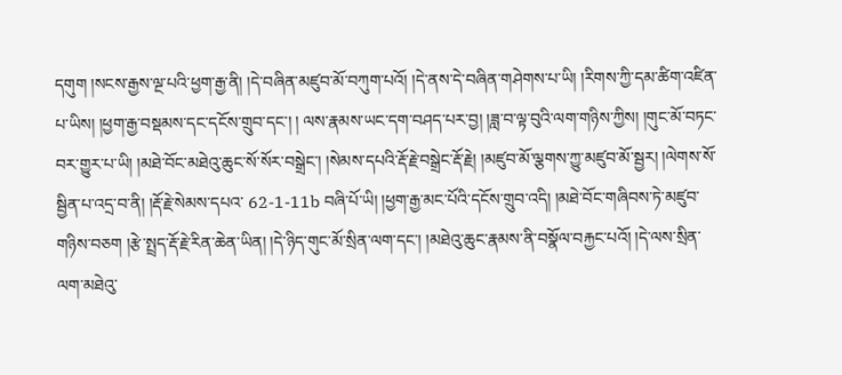དགུག །སངས་རྒྱས་ལྔ་པའི་ཕྱག་རྒྱ་ནི། །དེ་བཞིན་མཛུབ་མོ་བཀུག་པའོ། །དེ་ནས་དེ་བཞིན་གཤེགས་པ་ཡི། །རིགས་ཀྱི་དམ་ཚིག་འཛིན་པ་ཡིས། །ཕྱག་རྒྱ་བསྡམས་དང་དངོས་གྲུབ་དང་། ། ལས་རྣམས་ཡང་དག་བཤད་པར་བྱ། །ཟླ་བ་ལྟ་བུའི་ལག་གཉིས་ཀྱིས། །གུང་མོ་བཏང་བར་གྱུར་པ་ཡི། །མཐེ་བོང་མཐེའུ་ཆུང་སོ་སོར་བསྒྲེང་། །སེམས་དཔའི་རྡོ་རྗེ་བསྒྲེང་རྡོ་རྗེ། །མཛུབ་མོ་ལྕགས་ཀྱུ་མཛུབ་མོ་སྦྱར། །ལེགས་སོ་སྦྱིན་པ་འདྲ་བ་ནི། །རྡོ་རྗེ་སེམས་དཔའ་ 62-1-11b བཞི་པོ་ཡི། །ཕྱག་རྒྱ་མང་པོའི་དངོས་གྲུབ་འདི། །མཐེ་བོང་གཞིབས་ཏེ་མཛུབ་གཉིས་བཅག །རྩེ་སྤྲད་རྡོ་རྗེ་རིན་ཆེན་ཡིན། །དེ་ཉིད་གུང་མོ་སྲིན་ལག་དང་། །མཐེའུ་ཆུང་རྣམས་ནི་བསྣོལ་བརྐྱང་པའོ། །དེ་ལས་སྲིན་ལག་མཐེའུ་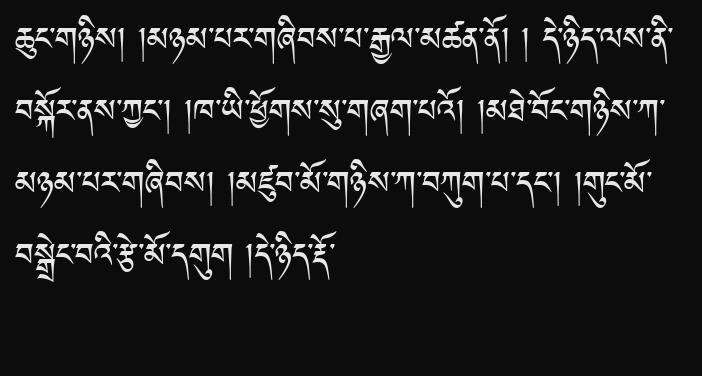ཆུང་གཉིས། །མཉམ་པར་གཞིབས་པ་རྒྱལ་མཚན་ནོ། ། དེ་ཉིད་ལས་ནི་བསྐོར་ནས་ཀྱང་། །ཁ་ཡི་ཕྱོགས་སུ་གཞག་པའོ། །མཐེ་བོང་གཉིས་ཀ་མཉམ་པར་གཞིབས། །མཛུབ་མོ་གཉིས་ཀ་བཀུག་པ་དང་། །གུང་མོ་བསྒྲེང་བའི་རྩེ་མོ་དགུག །དེ་ཉིད་རྡོ་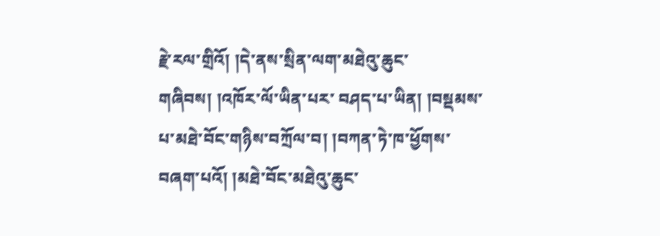རྗེ་རལ་གྲིའོ། །དེ་ནས་སྲིན་ལག་མཐེའུ་ཆུང་གཞིབས། །འཁོར་ལོ་ཡིན་པར་ བཤད་པ་ཡིན། །བསྡམས་པ་མཐེ་བོང་གཉིས་བཀྲོལ་བ། །བཀན་ཏེ་ཁ་ཕྱོགས་བཞག་པའོ། །མཐེ་བོང་མཐེའུ་ཆུང་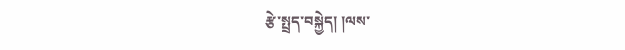རྩེ་སྤྲད་བསྐྱེད། །ལས་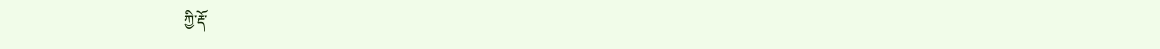ཀྱི་རྡོ་